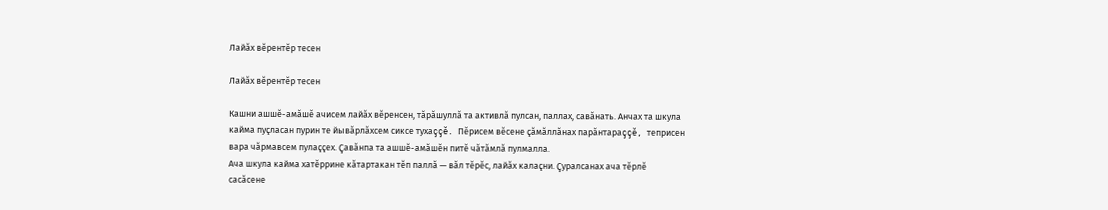Лайăх вĕрентĕр тесен

Лайăх вĕрентĕр тесен

Кашни ашшĕ-амăшĕ ачисем лайăх вĕренсен, тăрăшуллă та активлă пулсан, паллах, савăнать. Анчах та шкула кайма пуçласан пурин те йывăрлăхсем сиксе тухаççĕ. Пĕрисем вĕсене çăмăллăнах парăнтараççĕ, теприсен вара чăрмавсем пулаççех. Çавăнпа та ашшĕ-амăшĕн питĕ чăтăмлă пулмалла.
Ача шкула кайма хатĕррине кăтартакан тĕп паллă — вăл тĕрĕс, лайăх калаçни. Çуралсанах ача тĕрлĕ сасăсене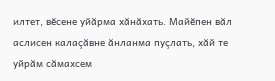илтет, вĕсене уйăрма хăнăхать. Майĕпен вăл аслисен калаçăвне ăнланма пуçлать, хăй те уйрăм сăмахсем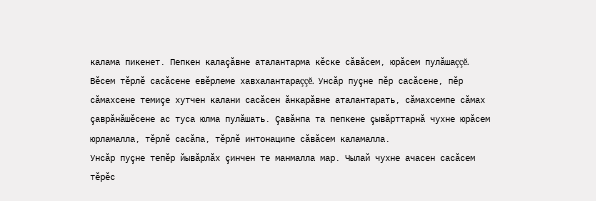калама пикенет. Пепкен калаçăвне аталантарма кĕске сăвăсем, юрăсем пулăшаççĕ. Вĕсем тĕрлĕ сасăсене евĕрлеме хавхалантараççĕ. Унсăр пуçне пĕр сасăсене, пĕр сăмахсене темиçе хутчен калани сасăсен ăнкарăвне аталантарать, сăмахсемпе сăмах çаврăнăшĕсене ас туса юлма пулăшать. Çавăнпа та пепкене çывăрттарнă чухне юрăсем юрламалла, тĕрлĕ сасăпа, тĕрлĕ интонаципе сăвăсем каламалла.
Унсăр пуçне тепĕр йывăрлăх çинчен те манмалла мар. Чылай чухне ачасен сасăсем тĕрĕс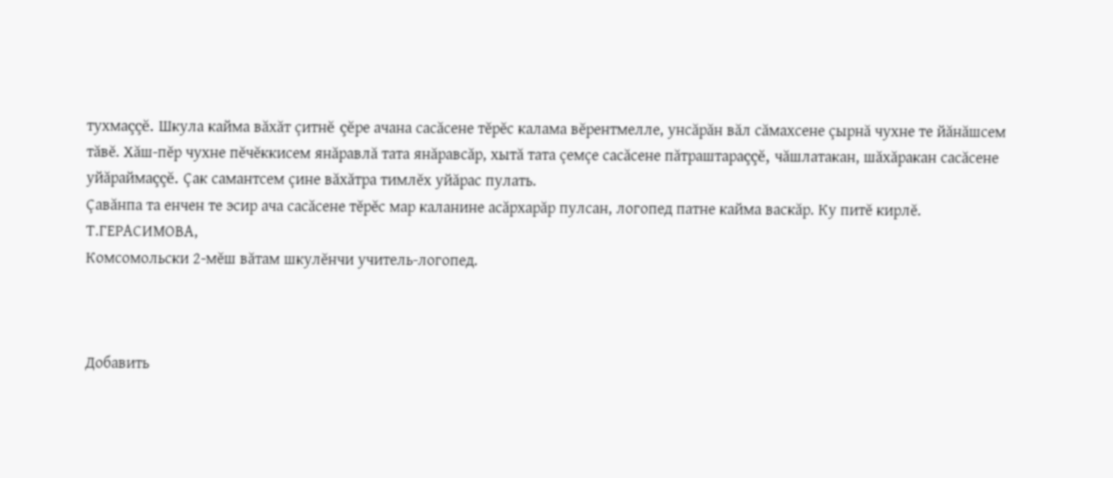тухмаççĕ. Шкула кайма вăхăт çитнĕ çĕре ачана сасăсене тĕрĕс калама вĕрентмелле, унсăрăн вăл сăмахсене çырнă чухне те йăнăшсем тăвĕ. Хăш-пĕр чухне пĕчĕккисем янăравлă тата янăравсăр, хытă тата çемçе сасăсене пăтраштараççĕ, чăшлатакан, шăхăракан сасăсене уйăраймаççĕ. Çак самантсем çине вăхăтра тимлĕх уйăрас пулать.
Çавăнпа та енчен те эсир ача сасăсене тĕрĕс мар каланине асăрхарăр пулсан, логопед патне кайма васкăр. Ку питĕ кирлĕ.
Т.ГЕРАСИМОВА,
Комсомольски 2-мĕш вăтам шкулĕнчи учитель-логопед.



Добавить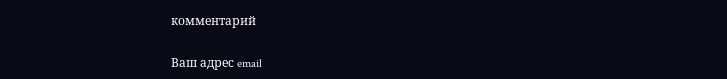комментарий

Ваш адрес email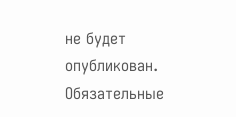не будет опубликован. Обязательные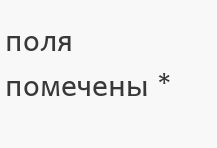поля помечены *